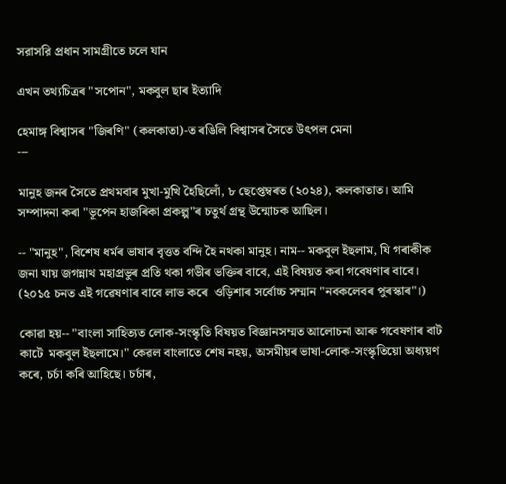সরাসরি প্রধান সামগ্রীতে চলে যান

এখন তথ্যচিত্ৰৰ "সপোন", মকবুল ছাৰ ইত্যাদি

হেমাঙ্গ বিশ্বাসৰ "জিৰণি" (কলকাতা)-ত ৰঙিলি বিশ্বাসৰ সৈতে উৎপল মেনা
---

মানুহ জনৰ সৈতে প্ৰথমবাৰ মুখা-মুখি হৈছিলোঁ, ৮ ছেপ্তেম্বৰত (২০২৪), কলকাতাত। আমি সম্পাদনা কৰা "ভূপেন হাজৰিকা প্ৰকল্প"ৰ চতুৰ্থ গ্ৰন্থ উন্মোচক আছিল।

-- "মানুহ", বিশেষ ধৰ্মৰ ভাষাৰ বৃত্তত বন্দি হৈ নথকা মানুহ। নাম-- মকবুল ইছলাম, যি গৰাকীক জনা যায় জগন্নাথ মহাপ্রভুৰ প্রতি থকা গভীৰ ভক্তিৰ বাবে, এই বিষয়ত কৰা গবেষণাৰ বাবে। (২০১৫ চনত এই গৱেষণাৰ বাবে লাভ কৰে  ওড়িশাৰ সর্বোচ্চ সম্মান "নবকলেবৰ পুৰস্কাৰ"।)

কোৱা হয়-- "বাংলা সাহিত্যত লোক-সংস্কৃতি বিষয়ত বিজ্ঞানসম্মত আলোচনা আৰু গবেষণাৰ বাট কাটে  মকবুল ইছলামে।" কেৱল বাংলাতে শেষ নহয়, অসমীয়ৰ ভাষা-লোক-সংস্কৃতিয়ো অধ্যয়ণ কৰে, চৰ্চা কৰি আহিছে। চৰ্চাৰ,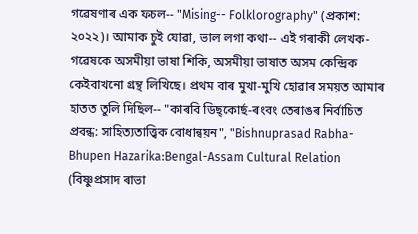গৱেষণাৰ এক ফচল-- "Mising-- Folklorography" (প্ৰকাশ: ২০২২)। আমাক চুই যোৱা, ভাল লগা কথা-- এই গৰাকী লেখক-গৱেষকে অসমীয়া ভাষা শিকি, অসমীয়া ভাষাত অসম কেন্দ্ৰিক কেইবাখনো গ্ৰন্থ লিখিছে। প্ৰথম বাৰ মুখা-মুখি হোৱাৰ সময়ত আমাৰ হাতত তুলি দিছিল-- "কাৰবি ডিছ্‌কোৰ্ছ-ৰংবং তেৰাঙৰ নিৰ্বাচিত প্রবন্ধ: সাহিত্যতাত্ত্বিক বোধান্বয়ন", "Bishnuprasad Rabha-Bhupen Hazarika:Bengal-Assam Cultural Relation (বিষ্ণুপ্ৰসাদ ৰাভা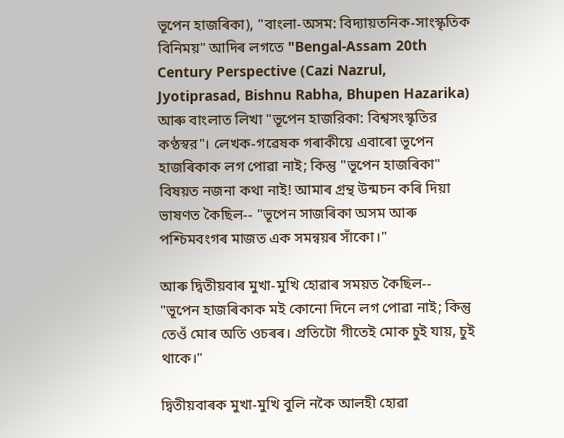ভূপেন হাজৰিকা), "বাংলা-অসম: বিদ্যায়তনিক-সাংস্কৃতিক বিনিময়" আদিৰ লগতে "Bengal-Assam 20th Century Perspective (Cazi Nazrul, Jyotiprasad, Bishnu Rabha, Bhupen Hazarika) আৰু বাংলাত লিখা "ভূপেন হাজরিকা: বিশ্বসংস্কৃতির কণ্ঠস্বর"। লেখক-গৱেষক গৰাকীয়ে এবাৰো ভূপেন হাজৰিকাক লগ পোৱা নাই; কিন্তু "ভূপেন হাজৰিকা" বিষয়ত নজনা কথা নাই! আমাৰ গ্ৰন্থ উন্মচন কৰি দিয়া ভাষণত কৈছিল-- "ভূপেন সাজৰিকা অসম আৰু পশ্চিমবংগৰ মাজত এক সমন্বয়ৰ সাঁকো।"

আৰু দ্বিতীয়বাৰ মুখা-মুখি হোৱাৰ সময়ত কৈছিল-- "ভূপেন হাজৰিকাক মই কোনো দিনে লগ পোৱা নাই; কিন্তু তেওঁ মোৰ অতি ওচৰৰ। প্ৰতিটো গীতেই মোক চুই যায়, চুই থাকে।"

দ্বিতীয়বাৰক মুখা-মুখি বুলি নকৈ আলহী হোৱা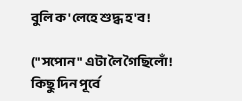বুলি ক'লেহে শুদ্ধ হ'ব!

("সপোন" এটা লৈ গৈছিলোঁ! কিছু দিন পূৰ্বে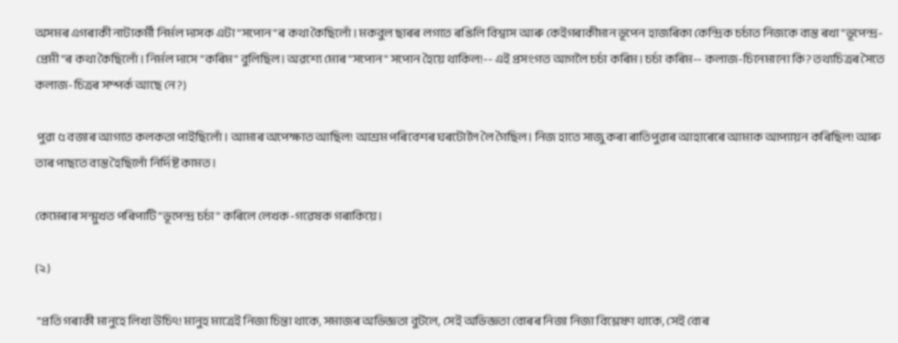অসমৰ এগৰাকী নাট্যকৰ্মী নিৰ্মল দাসক এটা "সপোন"ৰ কথা কৈছিলোঁ। মকবুল ছাৰৰ লগতে ৰঙিলি বিশ্বাস আৰু কেইগৰাকীমান ভূপেন হাজৰিকা কেন্দ্ৰিক চৰ্চাত নিজকে ব্যস্ত ৰখা "ভূপেন্দ্ৰ-প্ৰেমী"ৰ কথা কৈছিলোঁ। নিৰ্মল দাসে "কৰিম" বুলিছিল। অৱশ্যে মোৰ "সপোন" সপোন হৈয়ে থাকিল!-- এই প্ৰসংগত আগলৈ চৰ্চা কৰিম। চৰ্চা কৰিম-- কলাজ-চিনেমানো কি? তথ্যচিত্ৰৰ সৈতে কলাজ-চিত্ৰৰ সম্পৰ্ক আছে নে?)

 পুৱা ৫ বজাৰ আগতে কলকতা পাইছিলোঁ। আমাৰ অপেক্ষাত আছিল! আশ্ৰম পৰিবেশৰ ঘৰটোলৈ লৈ গৈছিল। নিজ হাতে সাজু কৰা ৰাতিপুৱাৰ আহাৰেৰে আমাক আপ্যায়ন কৰিছিল! আৰু তাৰ পাছতে ব্যস্ত হৈছিলোঁ নিৰ্দিষ্ট কামত।

কেমেৰাৰ সন্মুখত পৰিপাটি "ভূপেন্দ্ৰ চৰ্চা" কৰিলে লেখক-গৱেষক গৰাকিয়ে।

(২)

 "প্ৰতি গৰাকী মানুহে লিখা উচিৎ! মানুহ মাত্ৰেই নিজা চিন্তা থাকে, সমাজৰ অভিজ্ঞতা বুটলে, সেই অভিজ্ঞতা বোৰৰ নিজা নিজা বিশ্লেষণ থাকে, সেই বোৰ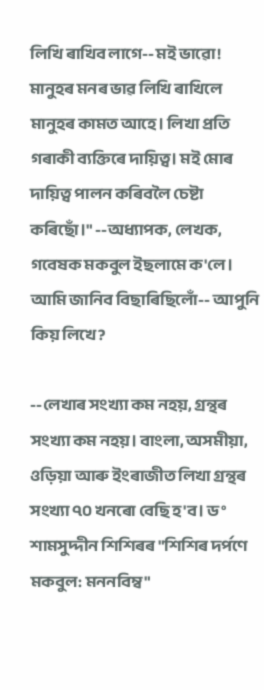লিখি ৰাখিব লাগে-- মই ভাৱো! মানুহৰ মনৰ ভাৱ লিখি ৰাখিলে মানুহৰ কামত আহে। লিখা প্ৰতি গৰাকী ব্যক্তিৰে দায়িত্ব। মই মোৰ দায়িত্ব পালন কৰিবলৈ চেষ্টা কৰিছোঁ।" --অধ্যাপক, লেখক, গবেষক মকবুল ইছলামে ক'লে। আমি জানিব বিছাৰিছিলোঁ-- আপুনি কিয় লিখে?

--লেখাৰ সংখ্যা কম নহয়, গ্ৰন্থৰ সংখ্যা কম নহয়। বাংলা, অসমীয়া, ওড়িয়া আৰু ইংৰাজীত লিখা গ্ৰন্থৰ সংখ্যা ৭০ খনৰো বেছি হ'ব। ড° শামসুদ্দীন শিশিৰৰ "শিশিৰ দৰ্পণে মকবুল: মননবিম্ব"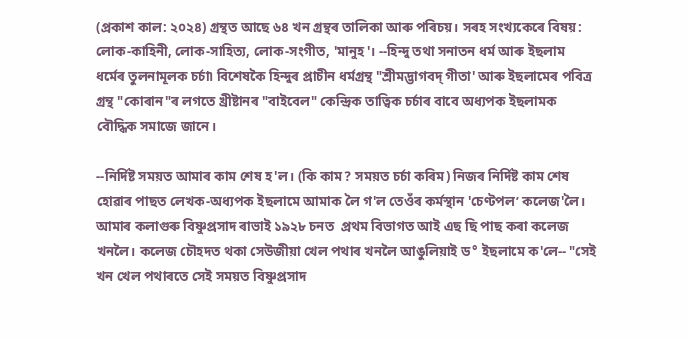(প্ৰকাশ কাল: ২০২৪) গ্ৰন্থত আছে ৬৪ খন গ্ৰন্থৰ তালিকা আৰু পৰিচয়। সৰহ সংখ্যকেৰে বিষয়: লোক-কাহিনী, লোক-সাহিত্য, লোক-সংগীত, 'মানুহ'। --হিন্দু তথা সনাতন ধর্ম আৰু ইছলাম ধর্মেৰ তুলনামূলক চৰ্চা৷ বিশেষকৈ হিন্দুৰ প্রাচীন ধর্মগ্রন্থ "শ্রীমদ্ভাগবদ্ গীতা' আৰু ইছলামেৰ পবিত্র গ্রন্থ "কোৰান"ৰ লগতে খ্ৰীষ্টানৰ "বাইবেল" কেন্দ্ৰিক তাত্বিক চৰ্চাৰ বাবে অধ্যপক ইছলামক বৌদ্ধিক সমাজে জানে।

--নিৰ্দিষ্ট সময়ত আমাৰ কাম শেষ হ'ল। (কি কাম? সময়ত চৰ্চা কৰিম) নিজৰ নিৰ্দিষ্ট কাম শেষ হোৱাৰ পাছত লেখক-অধ্যপক ইছলামে আমাক লৈ গ'ল তেওঁৰ কৰ্মস্থান 'চেণ্টপল’ কলেজ'লৈ। আমাৰ কলাগুৰু বিষ্ণুপ্ৰসাদ ৰাভাই ১৯২৮ চনত  প্ৰথম বিভাগত আই এছ ছি পাছ কৰা কলেজ খনলৈ। কলেজ চৌহদত থকা সেউজীয়া খেল পথাৰ খনলৈ আঙুলিয়াই ড° ইছলামে ক'লে-- "সেই খন খেল পথাৰতে সেই সময়ত বিষ্ণুপ্ৰসাদ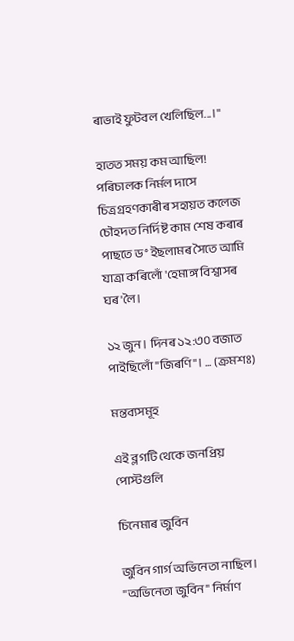ৰাভাই ফুটবল খেলিছিল...।"

হাতত সময় কম আছিল! পৰিচালক নিৰ্মল দাসে চিত্ৰগ্ৰহণকাৰীৰ সহায়ত কলেজ চৌহদত নিৰ্দিষ্ট কাম শেষ কৰাৰ পাছতে ড° ইছলামৰ সৈতে আমি যাত্ৰা কৰিলোঁ 'হেমাঙ্গ বিশ্বাসৰ ঘৰ'লৈ।

১২ জুন। দিনৰ ১২:৩০ বজাত পাইছিলোঁ "জিৰণি"। ... (ক্ৰমশঃ)

মন্তব্যসমূহ

এই ব্লগটি থেকে জনপ্রিয় পোস্টগুলি

চিনেমাৰ জুবিন

জুবিন গাৰ্গ অভিনেতা নাছিল। "অভিনেতা জুবিন" নিৰ্মাণ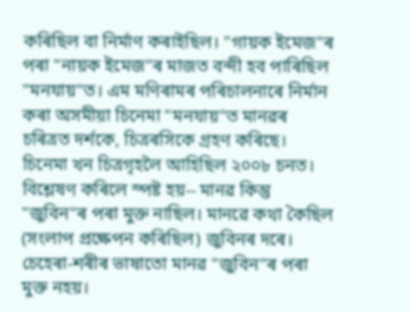কৰিছিল বা নিৰ্মাণ কৰাইছিল। "গায়ক ইমেজ"ৰ পৰা "নায়ক ইমেজ"ৰ মাজত বন্দী হব পাৰিছিল "মনযায়"ত। এম মণিৰামৰ পৰিচালনাৰে নিৰ্মান কৰা অসমীয়া চিনেমা "মনযায়"ত মানৱৰ চৰিত্ৰত দৰ্শকে, চিত্ৰৰসিকে গ্ৰহণ কৰিছে। চিনেমা খন চিত্ৰগৃহলৈ আহিছিল ২০০৮ চনত। বিশ্লেষণ কৰিলে স্পষ্ট হয়-- মানৱ কিন্তু "জুবিন"ৰ পৰা মুক্ত নাছিল। মানৱে কথা কৈছিল (সংলাপ প্ৰক্ষেপন কৰিছিল) জুবিনৰ দৰে। চেহেৰা-শৰীৰ ভাষাতো মানৱ "জুবিন"ৰ পৰা মুক্ত নহয়।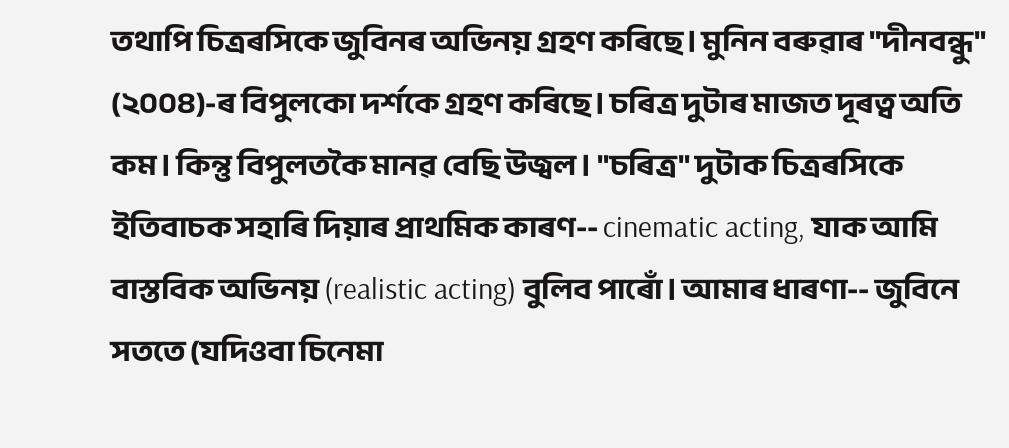তথাপি চিত্ৰৰসিকে জুবিনৰ অভিনয় গ্ৰহণ কৰিছে। মুনিন বৰুৱাৰ "দীনবন্ধু" (২০০৪)-ৰ বিপুলকো দৰ্শকে গ্ৰহণ কৰিছে। চৰিত্ৰ দুটাৰ মাজত দূৰত্ব অতি কম। কিন্তু বিপুলতকৈ মানৱ বেছি উজ্বল। "চৰিত্ৰ" দুটাক চিত্ৰৰসিকে ইতিবাচক সহাৰি দিয়াৰ প্ৰাথমিক কাৰণ-- cinematic acting, যাক আমি বাস্তবিক অভিনয় (realistic acting) বুলিব পাৰোঁ। আমাৰ ধাৰণা-- জুবিনে সততে (যদিওবা চিনেমা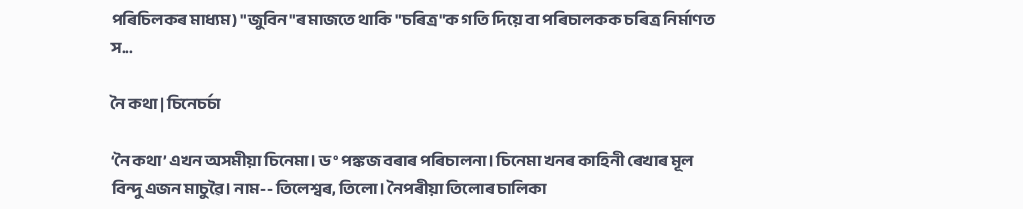পৰিচিলকৰ মাধ্যম) "জুবিন"ৰ মাজতে থাকি "চৰিত্ৰ"ক গতি দিয়ে বা পৰিচালকক চৰিত্ৰ নিৰ্মাণত স...

নৈ কথা | চিনেচৰ্চা

‘নৈ কথা’ এখন অসমীয়া চিনেমা। ড° পঙ্কজ বৰাৰ পৰিচালনা। চিনেমা খনৰ কাহিনী ৰেখাৰ মূল বিন্দু এজন মাচুৱৈ। নাম-- তিলেশ্বৰ, তিলো। নৈপৰীয়া তিলোৰ চালিকা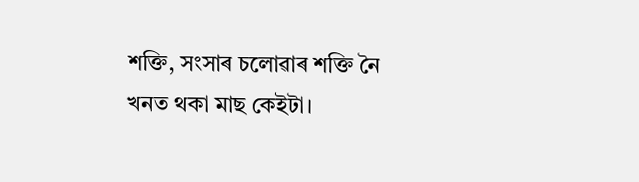শক্তি, সংসাৰ চলোৱাৰ শক্তি নৈ খনত থকা মাছ কেইটা।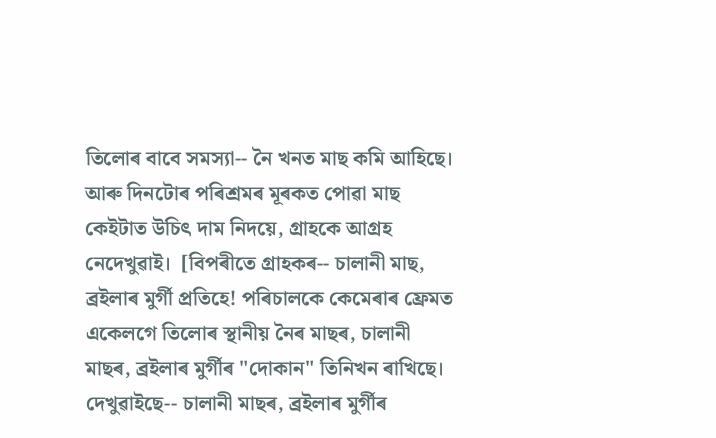তিলোৰ বাবে সমস্যা-- নৈ খনত মাছ কমি আহিছে। আৰু দিনটোৰ পৰিশ্ৰমৰ মূৰকত পোৱা মাছ কেইটাত উচিৎ দাম নিদয়ে, গ্ৰাহকে আগ্ৰহ নেদেখুৱাই।  [বিপৰীতে গ্ৰাহকৰ-- চালানী মাছ, ব্ৰইলাৰ মুৰ্গী প্ৰতিহে! পৰিচালকে কেমেৰাৰ ফ্ৰেমত একেলগে তিলোৰ স্থানীয় নৈৰ মাছৰ, চালানী মাছৰ, ব্ৰইলাৰ মুৰ্গীৰ "দোকান" তিনিখন ৰাখিছে। দেখুৱাইছে-- চালানী মাছৰ, ব্ৰইলাৰ মুৰ্গীৰ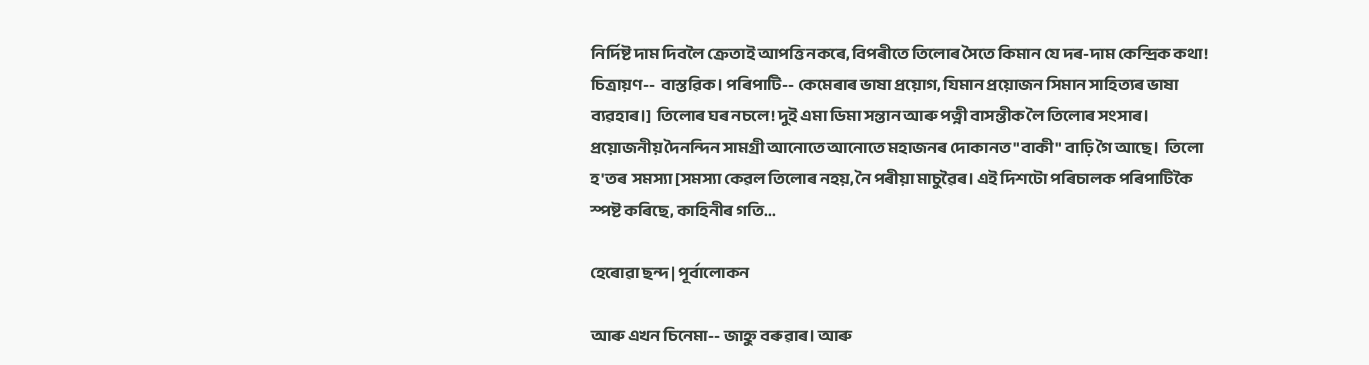নিৰ্দিষ্ট দাম দিবলৈ ক্ৰেতাই আপত্তি নকৰে, বিপৰীতে তিলোৰ সৈতে কিমান যে দৰ-দাম কেন্দ্ৰিক কথা! চিত্ৰায়ণ--  বাস্তৱিক। পৰিপাটি-- কেমেৰাৰ ভাষা প্ৰয়োগ, যিমান প্ৰয়োজন সিমান সাহিত্যৰ ভাষা ব্যৱহাৰ।]  তিলোৰ ঘৰ নচলে! দুই এমা ডিমা সন্তান আৰু পত্নী বাসন্তীক লৈ তিলোৰ সংসাৰ। প্ৰয়োজনীয় দৈনন্দিন সামগ্ৰী আনোতে আনোতে মহাজনৰ দোকানত "বাকী" বাঢ়ি গৈ আছে।  তিলো হ'তৰ  সমস্যা [সমস্যা কেৱল তিলোৰ নহয়, নৈ পৰীয়া মাচুৱৈৰ। এই দিশটো পৰিচালক পৰিপাটিকৈ স্পষ্ট কৰিছে, কাহিনীৰ গতি...

হেৰোৱা ছন্দ | পূৰ্বালোকন

আৰু এখন চিনেমা-- জাহ্নু বৰুৱাৰ। আৰু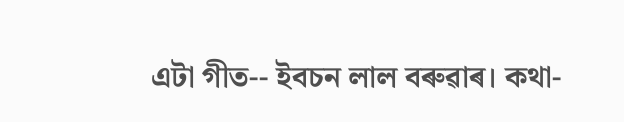এটা গীত-- ইবচন লাল বৰুৱাৰ। কথা-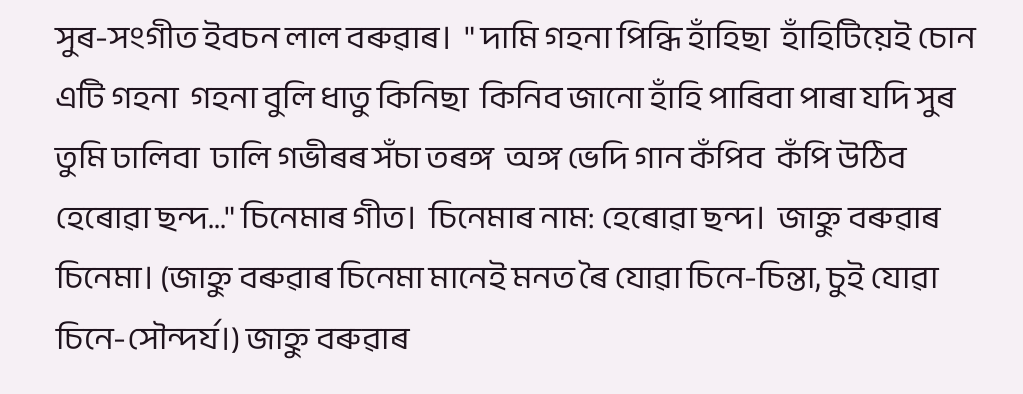সুৰ-সংগীত ইবচন লাল বৰুৱাৰ।  " দামি গহনা পিন্ধি হাঁহিছা  হাঁহিটিয়েই চোন এটি গহনা  গহনা বুলি ধাতু কিনিছা  কিনিব জানো হাঁহি পাৰিবা পাৰা যদি সুৰ তুমি ঢালিবা  ঢালি গভীৰৰ সঁচা তৰঙ্গ  অঙ্গ ভেদি গান কঁপিব  কঁপি উঠিব হেৰোৱা ছন্দ..." চিনেমাৰ গীত।  চিনেমাৰ নাম: হেৰোৱা ছন্দ।  জাহ্নু বৰুৱাৰ চিনেমা। (জাহ্নু বৰুৱাৰ চিনেমা মানেই মনত ৰৈ যোৱা চিনে-চিন্তা, চুই যোৱা চিনে-সৌন্দৰ্য।) জাহ্নু বৰুৱাৰ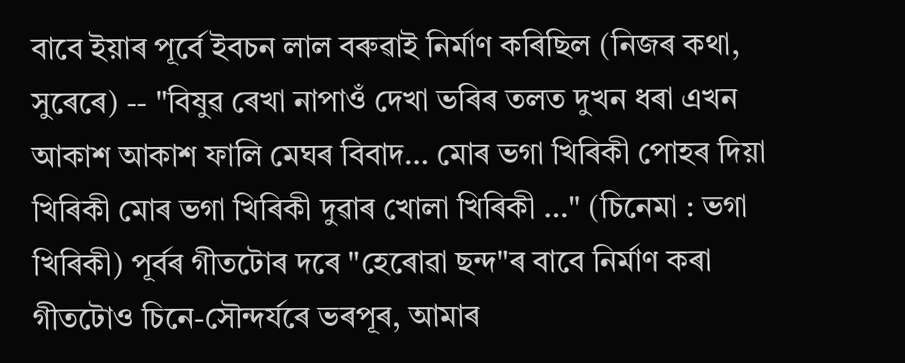বাবে ইয়াৰ পূৰ্বে ইবচন লাল বৰুৱাই নিৰ্মাণ কৰিছিল (নিজৰ কথা, সুৰেৰে) -- "বিষুৱ ৰেখা নাপাওঁ দেখা ভৰিৰ তলত দুখন ধৰা এখন আকাশ আকাশ ফালি মেঘৰ বিবাদ… মোৰ ভগা খিৰিকী পোহৰ দিয়া খিৰিকী মোৰ ভগা খিৰিকী দুৱাৰ খোলা খিৰিকী …" (চিনেমা : ভগা খিৰিকী) পূৰ্বৰ গীতটোৰ দৰে "হেৰোৱা ছন্দ"ৰ বাবে নিৰ্মাণ কৰা গীতটোও চিনে-সৌন্দৰ্যৰে ভৰপূৰ, আমাৰ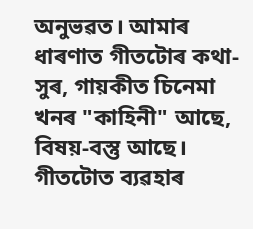অনুভৱত। আমাৰ ধাৰণাত গীতটোৰ কথা-সুৰ, গায়কীত চিনেমা খনৰ "কাহিনী" আছে, বিষয়-বস্তু আছে। গীতটোত ব্যৱহাৰ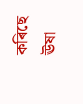কৰিছে ঊষা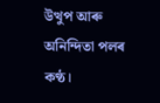উত্থুপ আৰু অনিন্দিতা পলৰ কণ্ঠ।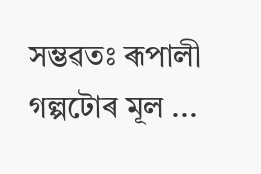সম্ভৱতঃ ৰূপালী গল্পটোৰ মূল ...